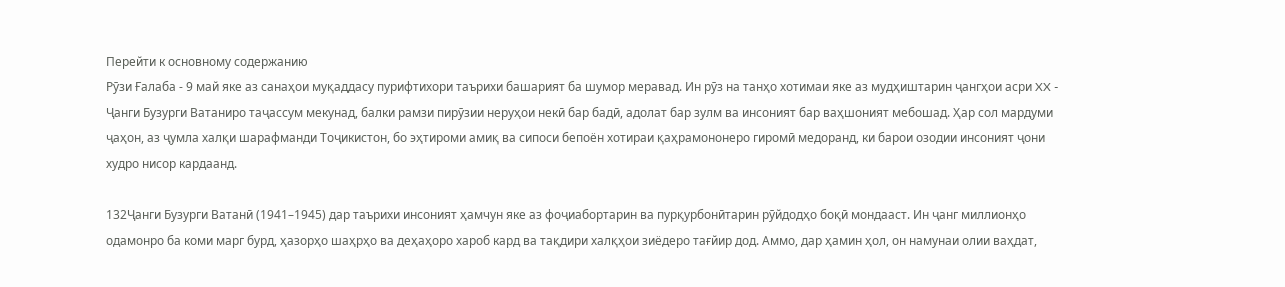Перейти к основному содержанию
Рӯзи Ғалаба - 9 май яке аз санаҳои муқаддасу пурифтихори таърихи башарият ба шумор меравад. Ин рӯз на танҳо хотимаи яке аз мудҳиштарин ҷангҳои асри XX - Ҷанги Бузурги Ватаниро таҷассум мекунад, балки рамзи пирӯзии неруҳои некӣ бар бадӣ, адолат бар зулм ва инсоният бар ваҳшоният мебошад. Ҳар сол мардуми ҷаҳон, аз ҷумла халқи шарафманди Тоҷикистон, бо эҳтироми амиқ ва сипоси бепоён хотираи қаҳрамононеро гиромӣ медоранд, ки барои озодии инсоният ҷони худро нисор кардаанд.

132Ҷанги Бузурги Ватанӣ (1941–1945) дар таърихи инсоният ҳамчун яке аз фоҷиабортарин ва пурқурбонӣтарин рӯйдодҳо боқӣ мондааст. Ин ҷанг миллионҳо одамонро ба коми марг бурд, ҳазорҳо шаҳрҳо ва деҳаҳоро хароб кард ва тақдири халқҳои зиёдеро тағйир дод. Аммо, дар ҳамин ҳол, он намунаи олии ваҳдат,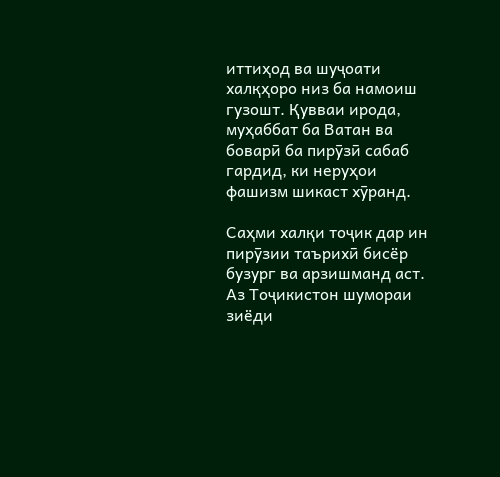иттиҳод ва шуҷоати халқҳоро низ ба намоиш гузошт. Қувваи ирода, муҳаббат ба Ватан ва боварӣ ба пирӯзӣ сабаб гардид, ки неруҳои фашизм шикаст хӯранд.

Саҳми халқи тоҷик дар ин пирӯзии таърихӣ бисёр бузург ва арзишманд аст. Аз Тоҷикистон шумораи зиёди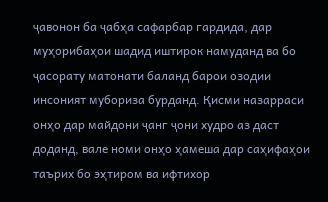ҷавонон ба ҷабҳа сафарбар гардида, дар муҳорибаҳои шадид иштирок намуданд ва бо ҷасорату матонати баланд барои озодии инсоният мубориза бурданд. Қисми назарраси онҳо дар майдони ҷанг ҷони худро аз даст доданд, вале номи онҳо ҳамеша дар саҳифаҳои таърих бо эҳтиром ва ифтихор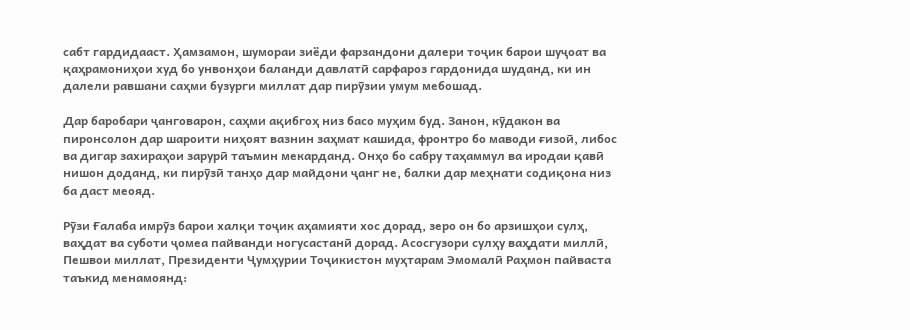сабт гардидааст. Ҳамзамон, шумораи зиёди фарзандони далери тоҷик барои шуҷоат ва қаҳрамониҳои худ бо унвонҳои баланди давлатӣ сарфароз гардонида шуданд, ки ин далели равшани саҳми бузурги миллат дар пирӯзии умум мебошад.

Дар баробари ҷанговарон, саҳми ақибгоҳ низ басо муҳим буд. Занон, кӯдакон ва пиронсолон дар шароити ниҳоят вазнин заҳмат кашида, фронтро бо маводи ғизоӣ, либос ва дигар захираҳои зарурӣ таъмин мекарданд. Онҳо бо сабру таҳаммул ва иродаи қавӣ нишон доданд, ки пирӯзӣ танҳо дар майдони ҷанг не, балки дар меҳнати содиқона низ ба даст меояд.

Рӯзи Ғалаба имрӯз барои халқи тоҷик аҳамияти хос дорад, зеро он бо арзишҳои сулҳ, ваҳдат ва суботи ҷомеа пайванди ногусастанӣ дорад. Асосгузори сулҳу ваҳдати миллӣ, Пешвои миллат, Президенти Ҷумҳурии Тоҷикистон муҳтарам Эмомалӣ Раҳмон пайваста таъкид менамоянд: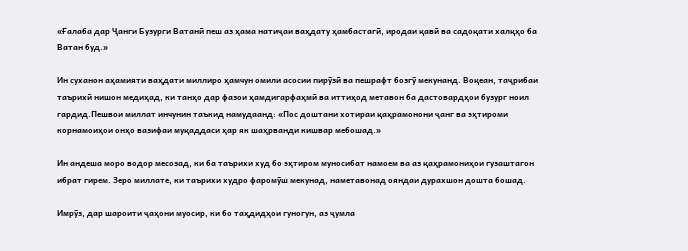«Ғалаба дар Ҷанги Бузурги Ватанӣ пеш аз ҳама натиҷаи ваҳдату ҳамбастагӣ, иродаи қавӣ ва садоқати халқҳо ба Ватан буд.»

Ин суханон аҳамияти ваҳдати миллиро ҳамчун омили асосии пирӯзӣ ва пешрафт бозгӯ мекунанд. Воқеан, таҷрибаи таърихӣ нишон медиҳад, ки танҳо дар фазои ҳамдигарфаҳмӣ ва иттиҳод метавон ба дастовардҳои бузург ноил гардид.Пешвои миллат инчунин таъкид намудаанд: «Пос доштани хотираи қаҳрамонони ҷанг ва эҳтироми корнамоиҳои онҳо вазифаи муқаддаси ҳар як шаҳрванди кишвар мебошад.»

Ин андеша моро водор месозад, ки ба таърихи худ бо эҳтиром муносибат намоем ва аз қаҳрамониҳои гузаштагон ибрат гирем. Зеро миллате, ки таърихи худро фаромӯш мекунад, наметавонад ояндаи дурахшон дошта бошад.

Имрӯз, дар шароити ҷаҳони муосир, ки бо таҳдидҳои гуногун, аз ҷумла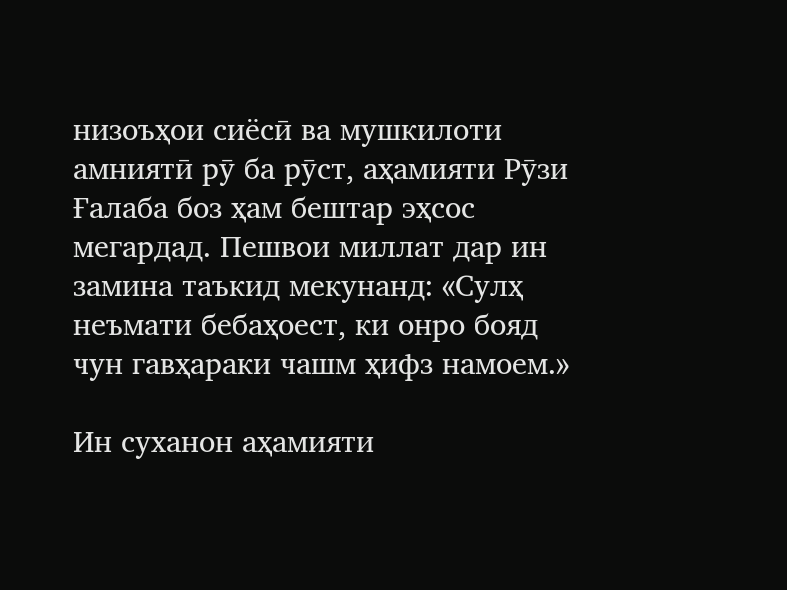низоъҳои сиёсӣ ва мушкилоти амниятӣ рӯ ба рӯст, аҳамияти Рӯзи Ғалаба боз ҳам бештар эҳсос мегардад. Пешвои миллат дар ин замина таъкид мекунанд: «Сулҳ неъмати бебаҳоест, ки онро бояд чун гавҳараки чашм ҳифз намоем.»

Ин суханон аҳамияти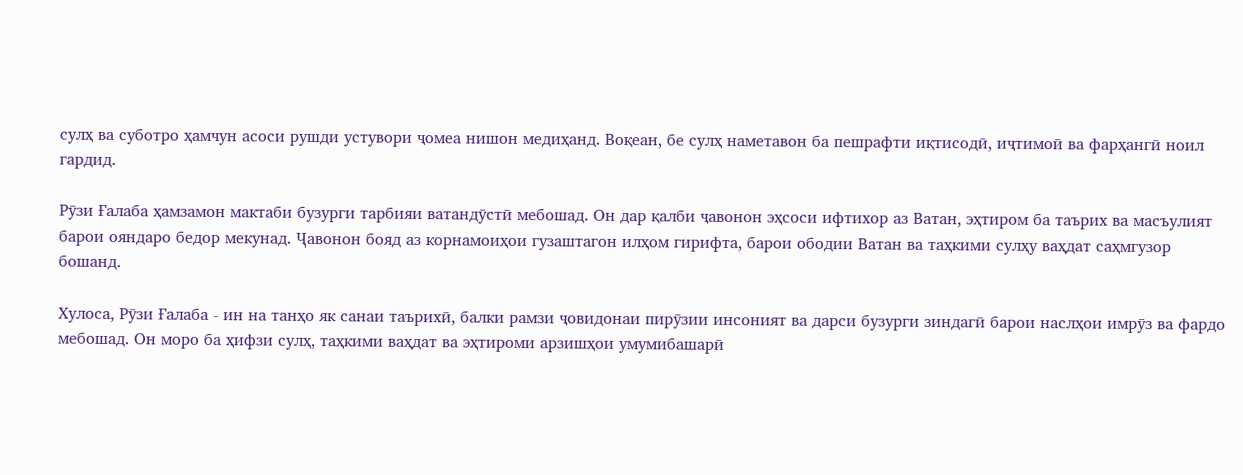сулҳ ва суботро ҳамчун асоси рушди устувори ҷомеа нишон медиҳанд. Воқеан, бе сулҳ наметавон ба пешрафти иқтисодӣ, иҷтимоӣ ва фарҳангӣ ноил гардид.

Рӯзи Ғалаба ҳамзамон мактаби бузурги тарбияи ватандӯстӣ мебошад. Он дар қалби ҷавонон эҳсоси ифтихор аз Ватан, эҳтиром ба таърих ва масъулият барои ояндаро бедор мекунад. Ҷавонон бояд аз корнамоиҳои гузаштагон илҳом гирифта, барои ободии Ватан ва таҳкими сулҳу ваҳдат саҳмгузор бошанд.

Хулоса, Рӯзи Ғалаба - ин на танҳо як санаи таърихӣ, балки рамзи ҷовидонаи пирӯзии инсоният ва дарси бузурги зиндагӣ барои наслҳои имрӯз ва фардо мебошад. Он моро ба ҳифзи сулҳ, таҳкими ваҳдат ва эҳтироми арзишҳои умумибашарӣ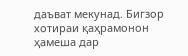даъват мекунад. Бигзор хотираи қаҳрамонон ҳамеша дар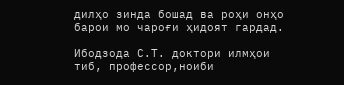дилҳо зинда бошад ва роҳи онҳо барои мо чароғи ҳидоят гардад.

Ибодзода С.Т. доктори илмҳои тиб, профессор,ноиби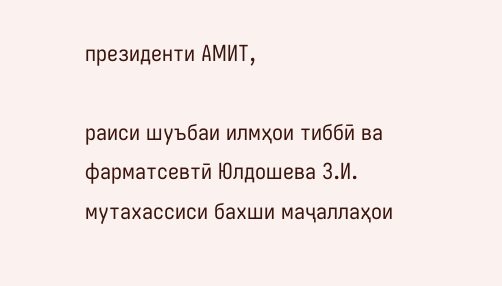президенти АМИТ,

раиси шуъбаи илмҳои тиббӣ ва фарматсевтӣ Юлдошева З.И. мутахассиси бахши маҷаллаҳои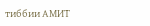тиббии АМИТ